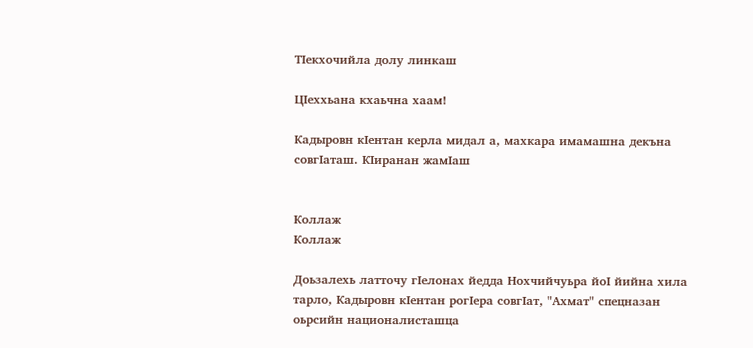ТIекхочийла долу линкаш

ЦIеххьана кхаьчна хаам!

Кадыровн кIентан керла мидал а, махкара имамашна декъна совгIаташ. КIиранан жамIаш


Коллаж
Коллаж

Доьзалехь латточу гIелонах йедда Нохчийчуьра йоI йийна хила тарло, Кадыровн кIентан рогIера совгIат, "Ахмат" спецназан оьрсийн националисташца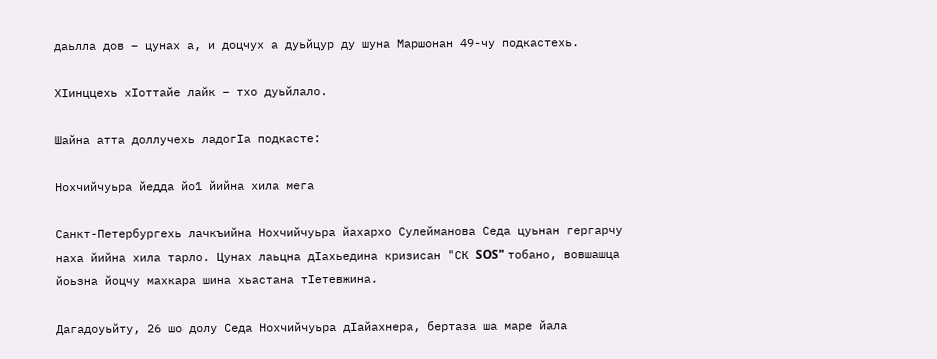даьлла дов – цунах а, и доцчух а дуьйцур ду шуна Маршонан 49-чу подкастехь.

ХIинццехь хIоттайе лайк – тхо дуьйлало.

Шайна атта доллучехь ладогIа подкасте:

Нохчийчуьра йедда йо1 йийна хила мега

Санкт-Петербургехь лачкъийна Нохчийчуьра йахархо Сулейманова Седа цуьнан гергарчу наха йийна хила тарло. Цунах лаьцна дIахьедина кризисан "СК SOS" тобано, вовшашца йоьзна йоцчу махкара шина хьастана тIетевжина.

Дагадоуьйту, 26 шо долу Седа Нохчийчуьра дIайахнера, бертаза ша маре йала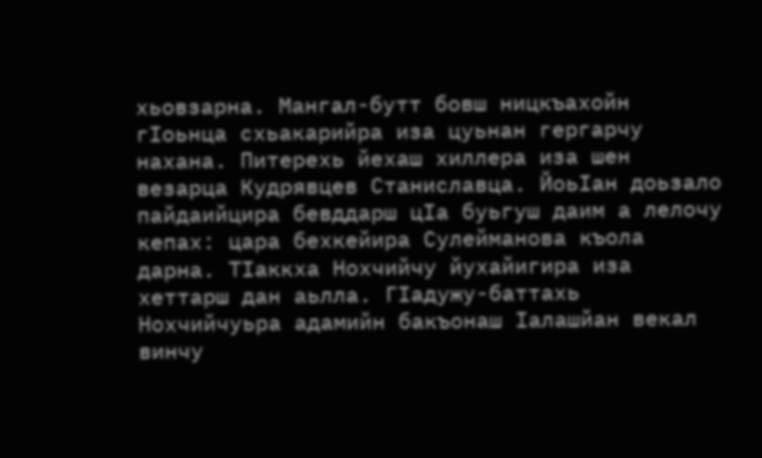хьовзарна. Мангал-бутт бовш ницкъахойн гIоьнца схьакарийра иза цуьнан гергарчу нахана. Питерехь йехаш хиллера иза шен везарца Кудрявцев Станиславца. ЙоьIан доьзало пайдаийцира бевддарш цIа буьгуш даим а лелочу кепах: цара бехкейира Сулейманова къола дарна. ТIаккха Нохчийчу йухайигира иза хеттарш дан аьлла. ГIадужу-баттахь Нохчийчуьра адамийн бакъонаш Iалашйан векал винчу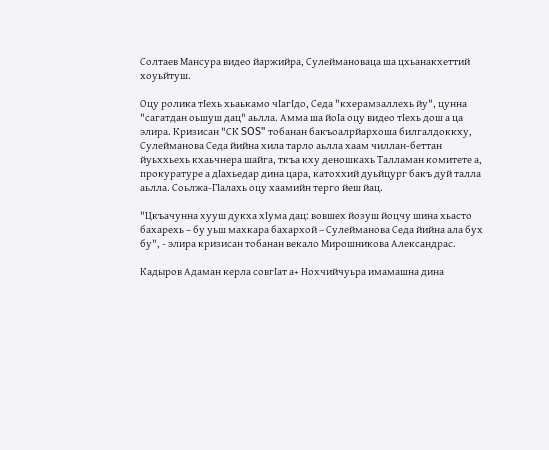Солтаев Мансура видео йаржийра, Сулеймановаца ша цхьанакхеттий хоуьйтуш.

Оцу ролика тIехь хьаькамо чIагIдо, Седа "кхерамзаллехь йу", цунна "сагатдан оьшуш дац" аьлла. Амма ша йоIа оцу видео тIехь дош а ца элира. Кризисан "СК SOS" тобанан бакъоалрйархоша билгалдоккху, Сулейманова Седа йийна хила тарло аьлла хаам чиллан-беттан йуьххьехь кхаьчнера шайга, ткъа кху деношкахь Талламан комитете а, прокуратуре а дIахьедар дина цара, катоххий дуьйцург бакъ дуй талла аьлла. Соьлжа-ГIалахь оцу хаамийн терго йеш йац.

"Цкъачунна хууш дукха хIума дац: вовшех йозуш йоцчу шина хьасто бахарехь – бу уьш махкара бахархой – Сулейманова Седа йийна ала бух бу", - элира кризисан тобанан векало Мирошникова Александрас.

Кадыров Адаман керла совгIат а+ Нохчийчуьра имамашна дина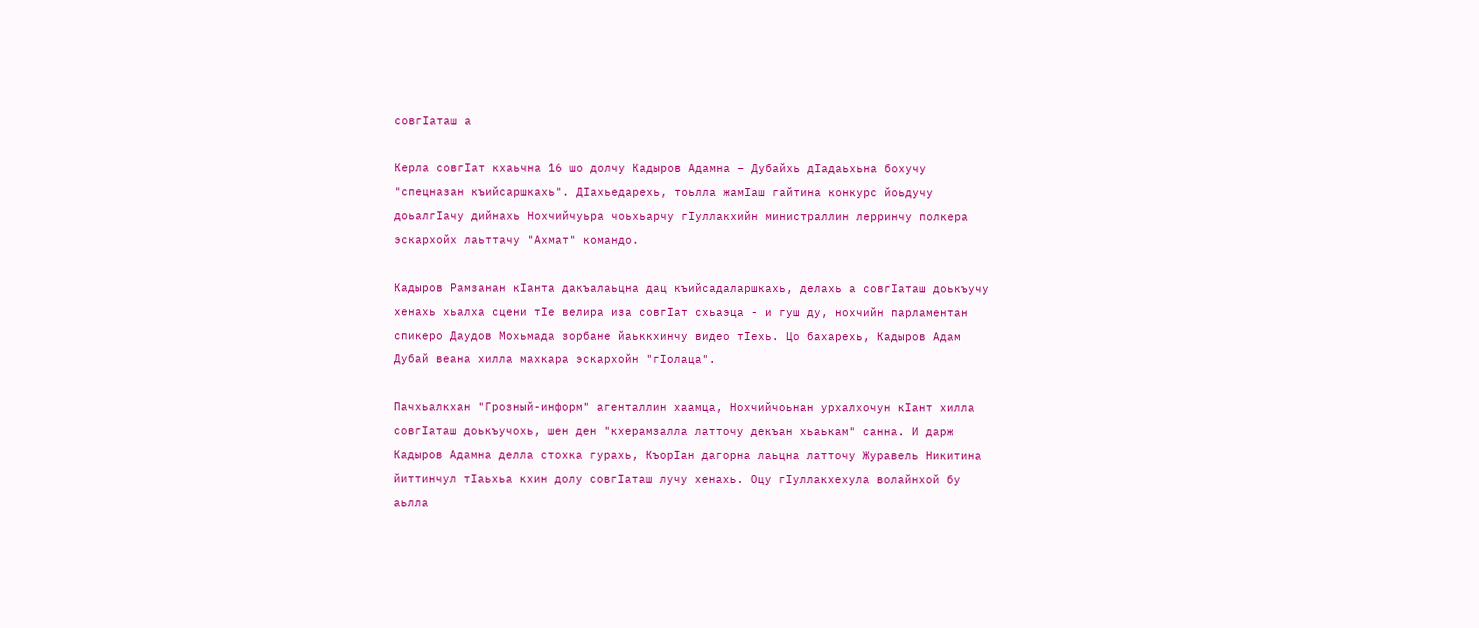совгIаташ а

Керла совгIат кхаьчна 16 шо долчу Кадыров Адамна – Дубайхь дIадаьхьна бохучу "спецназан къийсаршкахь". ДIахьедарехь, тоьлла жамIаш гайтина конкурс йоьдучу доьалгIачу дийнахь Нохчийчуьра чоьхьарчу гIуллакхийн министраллин лерринчу полкера эскархойх лаьттачу "Ахмат" командо.

Кадыров Рамзанан кIанта дакъалаьцна дац къийсадаларшкахь, делахь а совгIаташ доькъучу хенахь хьалха сцени тIе велира иза совгIат схьаэца - и гуш ду, нохчийн парламентан спикеро Даудов Мохьмада зорбане йаьккхинчу видео тIехь. Цо бахарехь, Кадыров Адам Дубай веана хилла махкара эскархойн "гIолаца".

Пачхьалкхан "Грозный-информ" агенталлин хаамца, Нохчийчоьнан урхалхочун кIант хилла совгIаташ доькъучохь, шен ден "кхерамзалла латточу декъан хьаькам" санна. И дарж Кадыров Адамна делла стохка гурахь, КъорIан дагорна лаьцна латточу Журавель Никитина йиттинчул тIаьхьа кхин долу совгIаташ лучу хенахь. Оцу гIуллакхехула волайнхой бу аьлла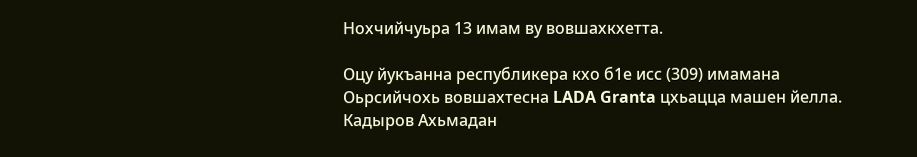Нохчийчуьра 13 имам ву вовшахкхетта.

Оцу йукъанна республикера кхо б1е исс (309) имамана Оьрсийчохь вовшахтесна LADA Granta цхьацца машен йелла. Кадыров Ахьмадан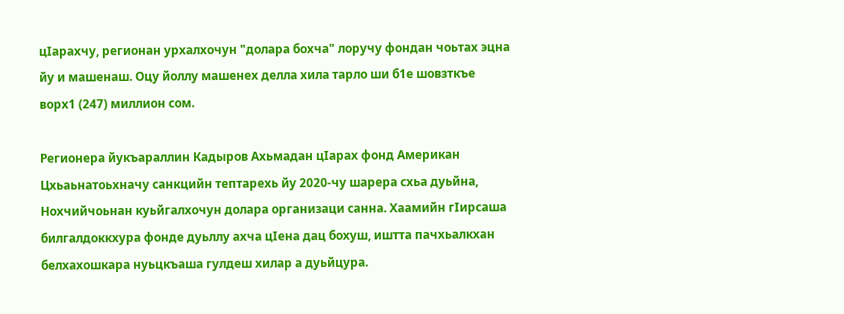цIарахчу, регионан урхалхочун "долара бохча" лоручу фондан чоьтах эцна йу и машенаш. Оцу йоллу машенех делла хила тарло ши б1е шовзткъе ворх1 (247) миллион сом.

Регионера йукъараллин Кадыров Ахьмадан цIарах фонд Американ Цхьаьнатоьхначу санкцийн тептарехь йу 2020-чу шарера схьа дуьйна, Нохчийчоьнан куьйгалхочун долара организаци санна. Хаамийн гIирсаша билгалдоккхура фонде дуьллу ахча цIена дац бохуш, иштта пачхьалкхан белхахошкара нуьцкъаша гулдеш хилар а дуьйцура.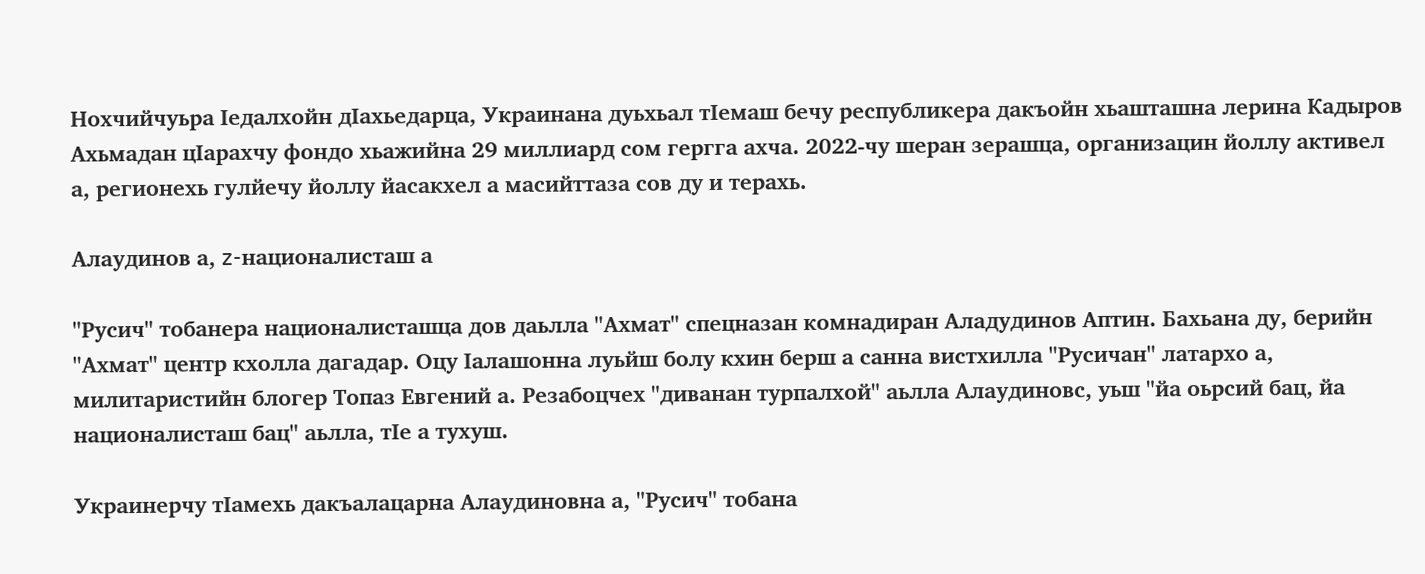Нохчийчуьра Iедалхойн дIахьедарца, Украинана дуьхьал тIемаш бечу республикера дакъойн хьашташна лерина Кадыров Ахьмадан цIарахчу фондо хьажийна 29 миллиард сом гергга ахча. 2022-чу шеран зерашца, организацин йоллу активел а, регионехь гулйечу йоллу йасакхел а масийттаза сов ду и терахь.

Алаудинов а, z-националисташ а

"Русич" тобанера националисташца дов даьлла "Ахмат" спецназан комнадиран Аладудинов Аптин. Бахьана ду, берийн "Ахмат" центр кхолла дагадар. Оцу Iалашонна луьйш болу кхин берш а санна вистхилла "Русичан" латархо а, милитаристийн блогер Топаз Евгений а. Резабоцчех "диванан турпалхой" аьлла Алаудиновс, уьш "йа оьрсий бац, йа националисташ бац" аьлла, тIе а тухуш.

Украинерчу тIамехь дакъалацарна Алаудиновна а, "Русич" тобана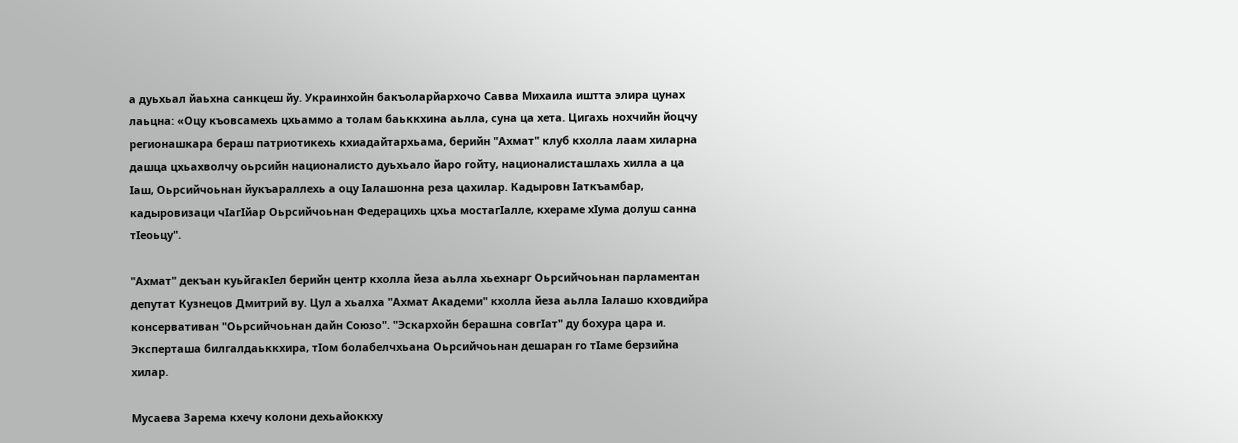а дуьхьал йаьхна санкцеш йу. Украинхойн бакъоларйархочо Савва Михаила иштта элира цунах лаьцна: «Оцу къовсамехь цхьаммо а толам баьккхина аьлла, суна ца хета. Цигахь нохчийн йоцчу регионашкара бераш патриотикехь кхиадайтархьама, берийн "Ахмат" клуб кхолла лаам хиларна дашца цхьахволчу оьрсийн националисто дуьхьало йаро гойту, националисташлахь хилла а ца Iаш, Оьрсийчоьнан йукъараллехь а оцу Iалашонна реза цахилар. Кадыровн Iаткъамбар, кадыровизаци чIагIйар Оьрсийчоьнан Федерацихь цхьа мостагIалле, кхераме хIума долуш санна тIеоьцу".

"Ахмат" декъан куьйгакIел берийн центр кхолла йеза аьлла хьехнарг Оьрсийчоьнан парламентан депутат Кузнецов Дмитрий ву. Цул а хьалха "Ахмат Академи" кхолла йеза аьлла Iалашо кховдийра консервативан "Оьрсийчоьнан дайн Союзо". "Эскархойн берашна совгIат" ду бохура цара и. Эксперташа билгалдаьккхира, тIом болабелчхьана Оьрсийчоьнан дешаран го тIаме берзийна хилар.

Мусаева Зарема кхечу колони дехьайоккху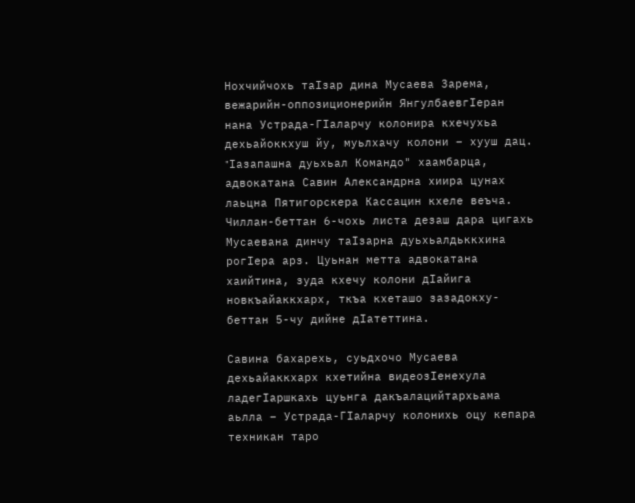Нохчийчохь таIзар дина Мусаева Зарема, вежарийн-оппозиционерийн ЯнгулбаевгIеран нана Устрада-ГIаларчу колонира кхечухьа дехьайоккхуш йу, муьлхачу колони – хууш дац. "Iазапашна дуьхьал Командо" хаамбарца, адвокатана Савин Александрна хиира цунах лаьцна Пятигорскера Кассацин кхеле веъча. Чиллан-беттан 6-чохь листа дезаш дара цигахь Мусаевана динчу таIзарна дуьхьалдьккхина рогIера арз. Цуьнан метта адвокатана хаийтина, зуда кхечу колони дIайига новкъайаккхарх, ткъа кхеташо зазадокху-беттан 5-чу дийне дIатеттина.

Савина бахарехь, суьдхочо Мусаева дехьайаккхарх кхетийна видеозIенехула ладегIаршкахь цуьнга дакъалацийтархьама аьлла – Устрада-ГIаларчу колонихь оцу кепара техникан таро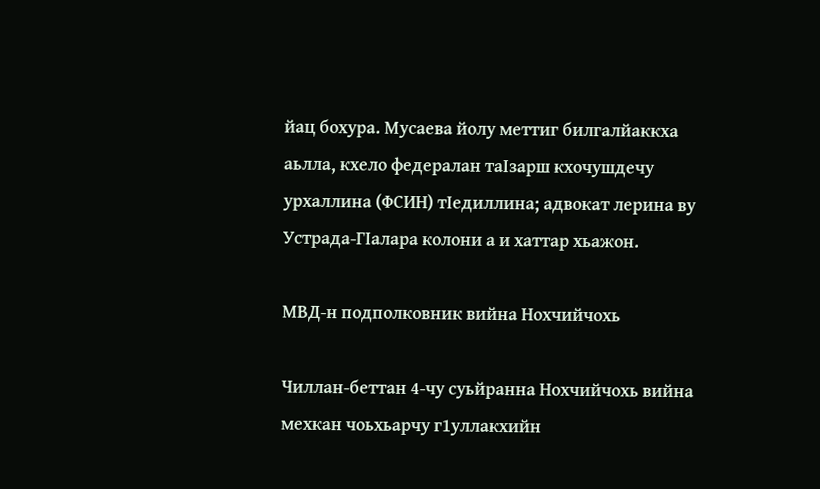йац бохура. Мусаева йолу меттиг билгалйаккха аьлла, кхело федералан таIзарш кхочушдечу урхаллина (ФСИН) тIедиллина; адвокат лерина ву Устрада-ГIалара колони а и хаттар хьажон.

МВД-н подполковник вийна Нохчийчохь

Чиллан-беттан 4-чу суьйранна Нохчийчохь вийна мехкан чоьхьарчу г1уллакхийн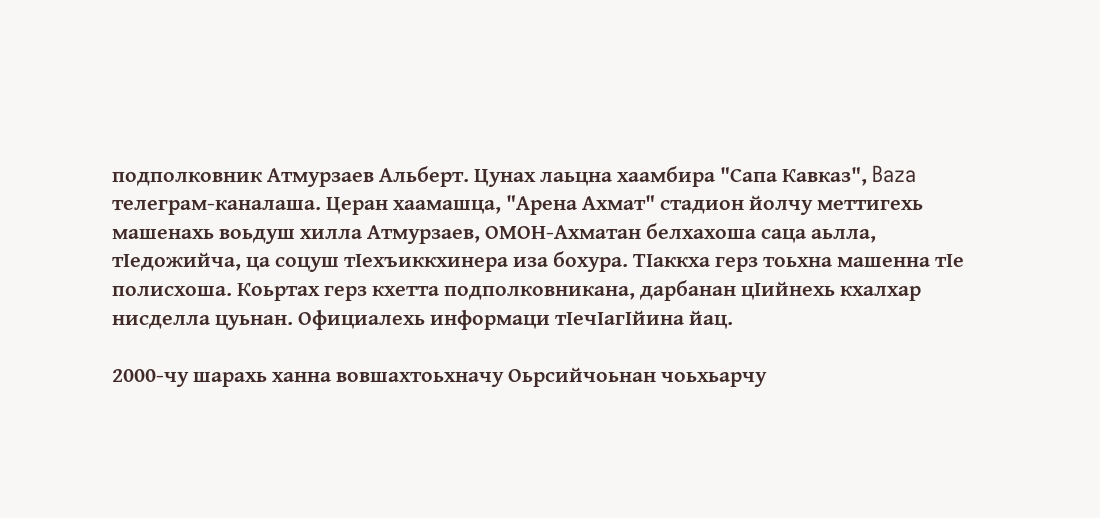подполковник Атмурзаев Альберт. Цунах лаьцна хаамбира "Сапа Кавказ", Baza телеграм-каналаша. Церан хаамашца, "Арена Ахмат" стадион йолчу меттигехь машенахь воьдуш хилла Атмурзаев, ОМОН-Ахматан белхахоша саца аьлла, тIедожийча, ца соцуш тIехъиккхинера иза бохура. ТIаккха герз тоьхна машенна тIе полисхоша. Коьртах герз кхетта подполковникана, дарбанан цIийнехь кхалхар нисделла цуьнан. Официалехь информаци тIечIагIйина йац.

2000-чу шарахь ханна вовшахтоьхначу Оьрсийчоьнан чоьхьарчу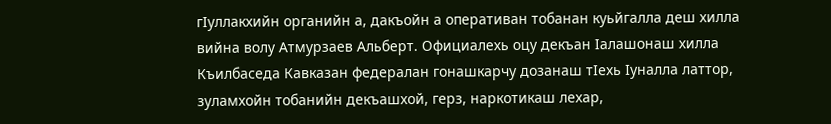гIуллакхийн органийн а, дакъойн а оперативан тобанан куьйгалла деш хилла вийна волу Атмурзаев Альберт. Официалехь оцу декъан Iалашонаш хилла Къилбаседа Кавказан федералан гонашкарчу дозанаш тIехь Iуналла латтор, зуламхойн тобанийн декъашхой, герз, наркотикаш лехар,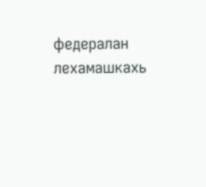федералан лехамашкахь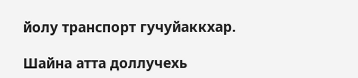йолу транспорт гучуйаккхар.

Шайна атта доллучехь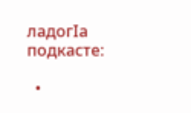ладогIа подкасте:

  •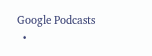Google Podcasts
  •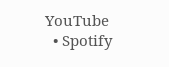YouTube
  • Spotify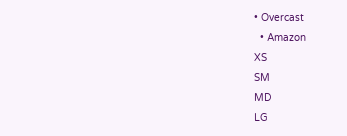• Overcast
  • Amazon
XS
SM
MD
LG